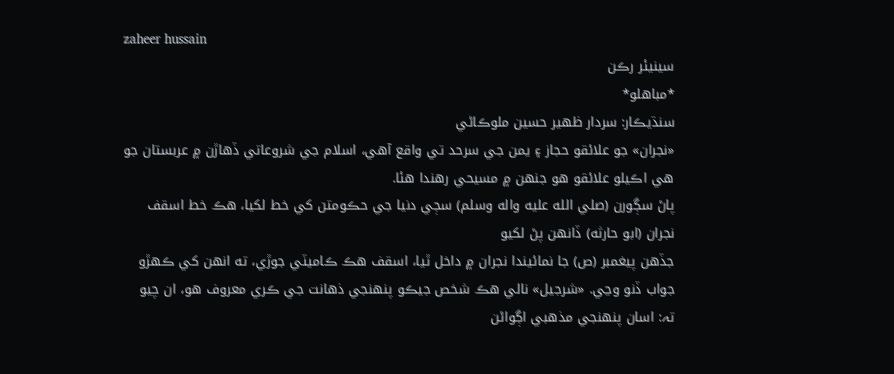zaheer hussain
سينيئر رڪن
*مباهلو*
سنڌيڪار: سردار ظھير حسين ملوڪاڻي
«نجران» جو علائقو حجاز ۽ يمن جي سرحد تي واقع آهي، اسلام جي شروعاتي ڏهاڙن ۾ عربستان جو هي اڪيلو علائقو هو جنهن ۾ مسيحي رهندا هئا.
پاڻ سڳورن (صلي الله عليه واله وسلم) سڄي دنيا جي حڪومتن کي خط لکيا، هڪ خط اسقف نجران (ابو حارثه) ڏانهن پڻ لکيو
جڏهن پيغمبر (ص) جا نمائيندا نجران ۾ داخل ٿيا، اسقف هڪ ڪاميٽي جوڙي، ته انهن کي ڪهڙو جواب ڏنو وڃي. «شرجيل» نالي هڪ شخص جيڪو پنهنجي ذهانت جي ڪري معروف هو، ان چيو تہ: اسان پنهنجي مذهبي اڳواڻن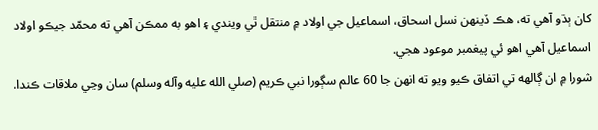کان ٻڌو آهي ته، هڪ ڏينهن نسل اسحاق، اسماعيل جي اولاد ۾ منتقل ٿي ويندي ۽ اهو به ممڪن آهي ته محمّد جيڪو اولاد اسماعيل آهي اهو ئي پيغمبر موعود هجي.
شورا ۾ ان ڳالهه تي اتفاق ڪيو ويو ته انهن جا 60 عالم سڳورا نبي ڪريم (صلي الله عليه وآله وسلم) سان وڃي ملاقات ڪندا.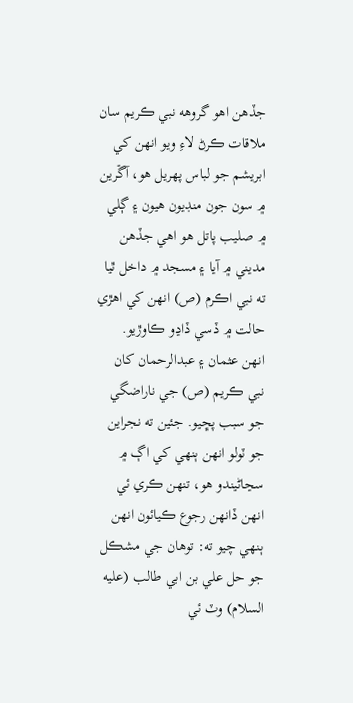جڏهن اهو گروهه نبي ڪريم سان ملاقات ڪرڻ لاءِ ويو انهن کي ابريشم جو لباس پهريل هو، آڱرين ۾ سون جون منڊيون هيون ۽ ڳلي ۾ صليب پاتل هو اهي جڏهن مديني ۾ آيا ۽ مسجد ۾ داخل ٿيا ته نبي اڪرم (ص) انهن کي اهڙي حالت ۾ ڏسي ڏاڍو ڪاوڙيو.
انهن عثمان ۽ عبدالرحمان کان نبي ڪريم (ص) جي ناراضگي جو سبب پڇيو. جئين ته نجراين جو ٽولو انهن ٻنهي کي اڳ ۾ سڃاڻيندو هو، تنهن ڪري ئي انهن ڏانهن رجوع ڪيائون انهن ٻنهي چيو ته: توهان جي مشڪل جو حل علي بن ابي طالب (عليه السلام) وٽ ئي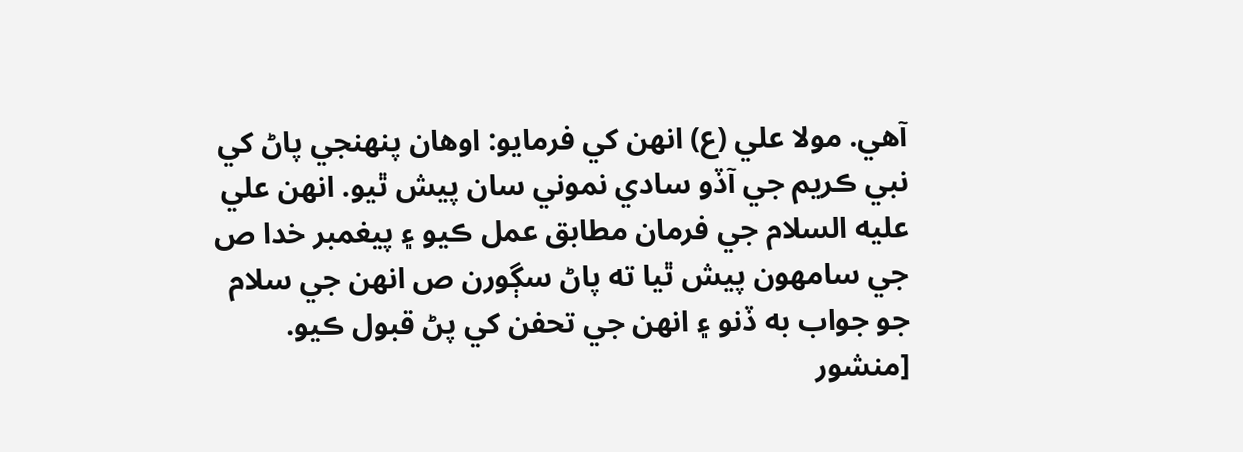آهي. مولا علي (ع) انهن کي فرمايو: اوهان پنهنجي پاڻ کي نبي ڪريم جي آڏو سادي نموني سان پيش ٿيو. انهن علي عليه السلام جي فرمان مطابق عمل ڪيو ۽ پيغمبر خدا ص جي سامهون پيش ٿيا ته پاڻ سڳورن ص انهن جي سلام جو جواب به ڏنو ۽ انهن جي تحفن کي پڻ قبول ڪيو.
[منشور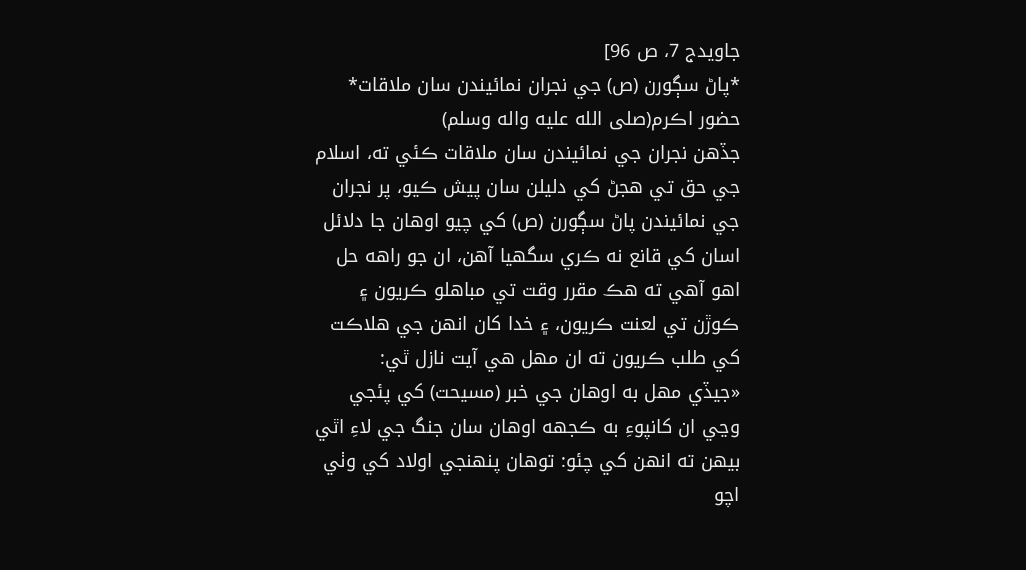جاویدج 7، ص 96]
*پاڻ سڳورن (ص) جي نجران نمائيندن سان ملاقات*
حضور اڪرم(صلی الله علیه واله وسلم)
جڏهن نجران جي نمائيندن سان ملاقات ڪئي ته، اسلام جي حق تي هجڻ کي دليلن سان پيش ڪيو، پر نجران جي نمائيندن پاڻ سڳورن (ص) کي چيو اوهان جا دلائل اسان کي قانع نه ڪري سگهيا آهن، ان جو راهه حل اهو آهي ته هڪ مقرر وقت تي مباهلو ڪريون ۽ ڪوڙن تي لعنت ڪريون، ۽ خدا کان انهن جي هلاڪت کي طلب ڪريون ته ان مهل هي آيت نازل ٿي:
«جيڏي مهل به اوهان جي خبر (مسيحت) کي پئجي وڃي ان کانپوءِ به ڪجهه اوهان سان جنگ جي لاءِ اٿي بيهن ته انهن کي چئو: توهان پنهنجي اولاد کي وٺي اچو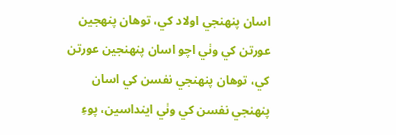اسان پنهنجي اولاد کي، توهان پنهجين عورتن کي وٺي اچو اسان پنهنجين عورتن کي، توهان پنهنجي نفسن کي اسان پنهنجي نفسن کي وٺي اينداسين، پوءِ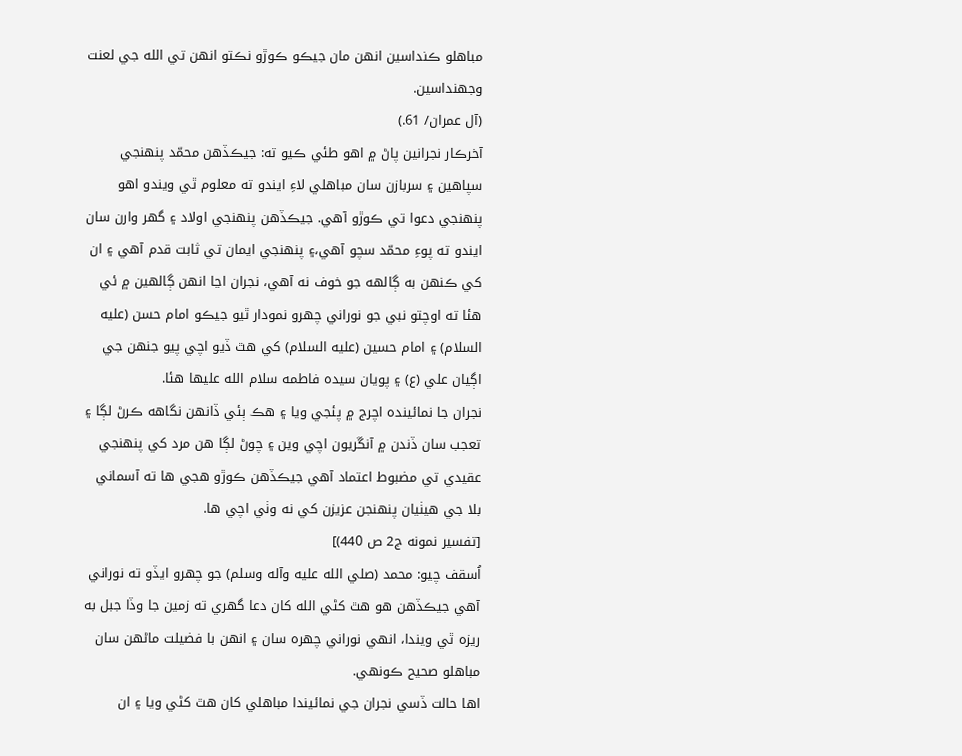مباهلو ڪنداسين انهن مان جيڪو ڪوڙو نڪتو انهن تي الله جي لعنت وجهنداسين.
(آل عمران/ 61.)
آخرڪار نجرانين پاڻ ۾ اهو طئي ڪيو ته: جيڪڏهن محمّد پنهنجي سپاهين ۽ سربازن سان مباهلي لاءِ ايندو ته معلوم ٿي ويندو اهو پنهنجي دعوا تي ڪوڙو آهي. جيڪڏهن پنهنجي اولاد ۽ گهر وارن سان ايندو ته پوءِ محمّد سچو آهي،۽ پنهنجي ايمان تي ثابت قدم آهي ۽ ان کي ڪنهن به ڳالهه جو خوف نه آهي، نجران اڃا انهن ڳالهين ۾ ئي هئا ته اوچتو نبي جو نوراني چهرو نمودار ٿيو جيڪو امام حسن (عليه السلام) ۽ امام حسين (عليه السلام) کي هٿ ڏيو اچي پيو جنهن جي اڳيان علي (ع) ۽ پويان سيده فاطمه سلام الله عليها هئا.
نجران جا نمائينده اچرج ۾ پئجي ويا ۽ هڪ ٻئي ڏانهن نگاهه ڪرڻ لڳا ۽ تعجب سان ڏندن ۾ آنڱريون اچي وين ۽ چوڻ لڳا هن مرد کي پنهنجي عقيدي تي مضبوط اعتماد آهي جيڪڏهن ڪوڙو هجي ها ته آسماني بلا جي هيٺيان پنهنجن عزيزن کي نه وٺي اچي ها.
[تفسیر نمونه ج2 ص 440)]
اُسقف چيو: محمد (صلي الله عليه وآله وسلم) جو چهرو ايڏو ته نوراني آهي جيڪڏهن هو هٿ کڻي الله کان دعا گهري ته زمين جا وڏا جبل به ريزه ٿي ويندا، انهي نوراني چهره سان ۽ انهن با فضيلت ماڻهن سان مباهلو صحيح ڪونهي.
اها حالت ڏسي نجران جي نمائيندا مباهلي کان هٿ کڻي ويا ۽ ان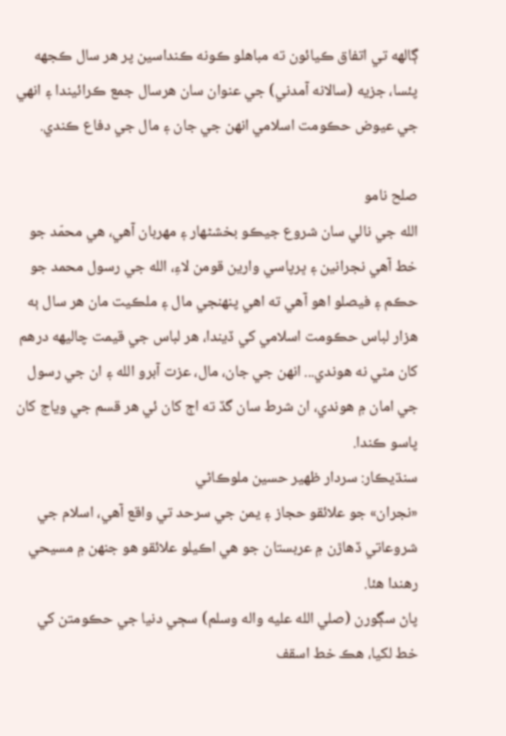ڳالهه تي اتفاق ڪيائون ته مباهلو ڪونه ڪنداسين پر هر سال ڪجهه پئسا، جزيه (سالانه آمدني) جي عنوان سان هرسال جمع ڪرائيندا ۽ انهي جي عيوض حڪومت اسلامي انهن جي جان ۽ مال جي دفاع ڪندي.

صلح نامو
الله جي نالي سان شروع جيڪو بخشڻهار ۽ مهربان آهي، هي محمّد جو خط آهي نجرانين ۽ ڀرپاسي وارين قومن لاءِ، الله جي رسول محمد جو حڪم ۽ فيصلو اهو آهي ته اهي پنهنجي مال ۽ ملڪيت مان هر سال ٻه هزار لباس حڪومت اسلامي کي ڏيندا، هر لباس جي قيمت چاليهه درهم کان مٿي نه هوندي... انهن جي جان، مال، عزت آبرو الله ۽ ان جي رسول جي امان ۾ هوندي، ان شرط سان گڏ ته اڄ کان ئي هر قسم جي وياج کان پاسو ڪندا.
سنڌيڪار: سردار ظھير حسين ملوڪاڻي
«نجران» جو علائقو حجاز ۽ يمن جي سرحد تي واقع آهي، اسلام جي شروعاتي ڏهاڙن ۾ عربستان جو هي اڪيلو علائقو هو جنهن ۾ مسيحي رهندا هئا.
پاڻ سڳورن (صلي الله عليه واله وسلم) سڄي دنيا جي حڪومتن کي خط لکيا، هڪ خط اسقف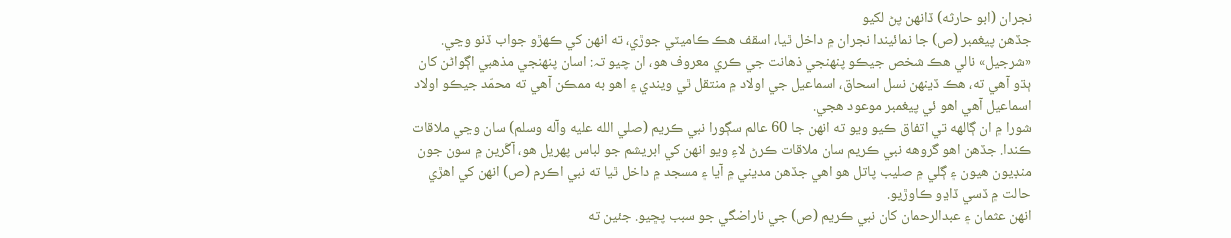نجران (ابو حارثه) ڏانهن پڻ لکيو
جڏهن پيغمبر (ص) جا نمائيندا نجران ۾ داخل ٿيا، اسقف هڪ ڪاميٽي جوڙي، ته انهن کي ڪهڙو جواب ڏنو وڃي. «شرجيل» نالي هڪ شخص جيڪو پنهنجي ذهانت جي ڪري معروف هو، ان چيو تہ: اسان پنهنجي مذهبي اڳواڻن کان ٻڌو آهي ته، هڪ ڏينهن نسل اسحاق، اسماعيل جي اولاد ۾ منتقل ٿي ويندي ۽ اهو به ممڪن آهي ته محمّد جيڪو اولاد اسماعيل آهي اهو ئي پيغمبر موعود هجي.
شورا ۾ ان ڳالهه تي اتفاق ڪيو ويو ته انهن جا 60 عالم سڳورا نبي ڪريم (صلي الله عليه وآله وسلم) سان وڃي ملاقات ڪندا. جڏهن اهو گروهه نبي ڪريم سان ملاقات ڪرڻ لاءِ ويو انهن کي ابريشم جو لباس پهريل هو، آڱرين ۾ سون جون منڊيون هيون ۽ ڳلي ۾ صليب پاتل هو اهي جڏهن مديني ۾ آيا ۽ مسجد ۾ داخل ٿيا ته نبي اڪرم (ص) انهن کي اهڙي حالت ۾ ڏسي ڏاڍو ڪاوڙيو.
انهن عثمان ۽ عبدالرحمان کان نبي ڪريم (ص) جي ناراضگي جو سبب پڇيو. جئين ته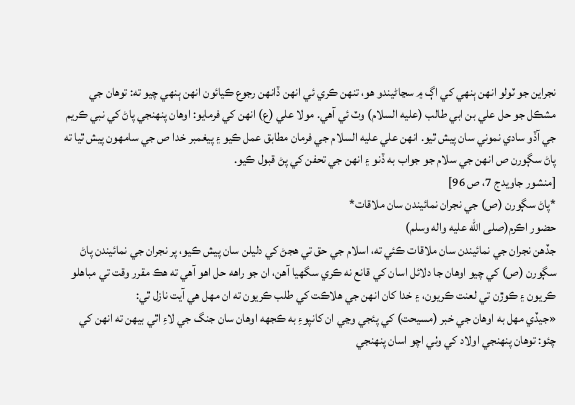نجراين جو ٽولو انهن ٻنهي کي اڳ ۾ سڃاڻيندو هو، تنهن ڪري ئي انهن ڏانهن رجوع ڪيائون انهن ٻنهي چيو ته: توهان جي مشڪل جو حل علي بن ابي طالب (عليه السلام) وٽ ئي آهي. مولا علي (ع) انهن کي فرمايو: اوهان پنهنجي پاڻ کي نبي ڪريم جي آڏو سادي نموني سان پيش ٿيو. انهن علي عليه السلام جي فرمان مطابق عمل ڪيو ۽ پيغمبر خدا ص جي سامهون پيش ٿيا ته پاڻ سڳورن ص انهن جي سلام جو جواب به ڏنو ۽ انهن جي تحفن کي پڻ قبول ڪيو.
[منشور جاویدج 7، ص 96]
*پاڻ سڳورن (ص) جي نجران نمائيندن سان ملاقات*
حضور اڪرم(صلی الله علیه واله وسلم)
جڏهن نجران جي نمائيندن سان ملاقات ڪئي ته، اسلام جي حق تي هجڻ کي دليلن سان پيش ڪيو، پر نجران جي نمائيندن پاڻ سڳورن (ص) کي چيو اوهان جا دلائل اسان کي قانع نه ڪري سگهيا آهن، ان جو راهه حل اهو آهي ته هڪ مقرر وقت تي مباهلو ڪريون ۽ ڪوڙن تي لعنت ڪريون، ۽ خدا کان انهن جي هلاڪت کي طلب ڪريون ته ان مهل هي آيت نازل ٿي:
«جيڏي مهل به اوهان جي خبر (مسيحت) کي پئجي وڃي ان کانپوءِ به ڪجهه اوهان سان جنگ جي لاءِ اٿي بيهن ته انهن کي چئو: توهان پنهنجي اولاد کي وٺي اچو اسان پنهنجي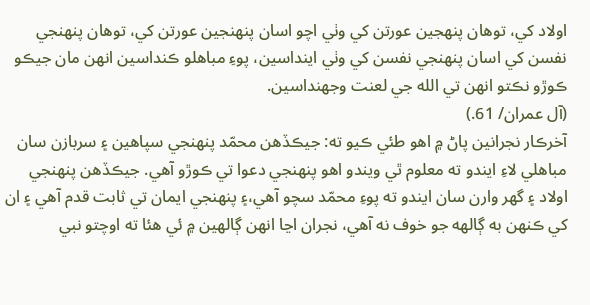اولاد کي، توهان پنهجين عورتن کي وٺي اچو اسان پنهنجين عورتن کي، توهان پنهنجي نفسن کي اسان پنهنجي نفسن کي وٺي اينداسين، پوءِ مباهلو ڪنداسين انهن مان جيڪو ڪوڙو نڪتو انهن تي الله جي لعنت وجهنداسين.
(آل عمران/ 61.)
آخرڪار نجرانين پاڻ ۾ اهو طئي ڪيو ته: جيڪڏهن محمّد پنهنجي سپاهين ۽ سربازن سان مباهلي لاءِ ايندو ته معلوم ٿي ويندو اهو پنهنجي دعوا تي ڪوڙو آهي. جيڪڏهن پنهنجي اولاد ۽ گهر وارن سان ايندو ته پوءِ محمّد سچو آهي،۽ پنهنجي ايمان تي ثابت قدم آهي ۽ ان کي ڪنهن به ڳالهه جو خوف نه آهي، نجران اڃا انهن ڳالهين ۾ ئي هئا ته اوچتو نبي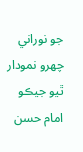جو نوراني چهرو نمودار ٿيو جيڪو امام حسن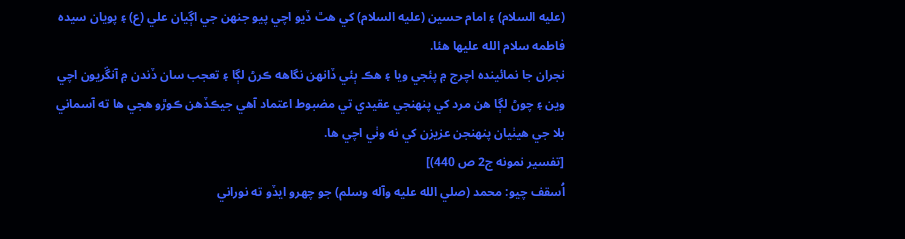(عليه السلام) ۽ امام حسين (عليه السلام) کي هٿ ڏيو اچي پيو جنهن جي اڳيان علي (ع) ۽ پويان سيده فاطمه سلام الله عليها هئا.
نجران جا نمائينده اچرج ۾ پئجي ويا ۽ هڪ ٻئي ڏانهن نگاهه ڪرڻ لڳا ۽ تعجب سان ڏندن ۾ آنڱريون اچي وين ۽ چوڻ لڳا هن مرد کي پنهنجي عقيدي تي مضبوط اعتماد آهي جيڪڏهن ڪوڙو هجي ها ته آسماني بلا جي هيٺيان پنهنجن عزيزن کي نه وٺي اچي ها.
[تفسیر نمونه ج2 ص 440)]
اُسقف چيو: محمد (صلي الله عليه وآله وسلم) جو چهرو ايڏو ته نوراني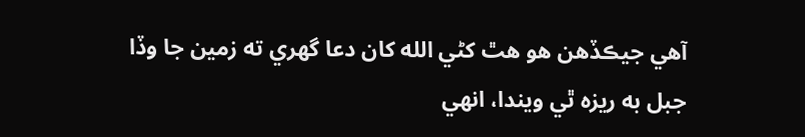آهي جيڪڏهن هو هٿ کڻي الله کان دعا گهري ته زمين جا وڏا جبل به ريزه ٿي ويندا، انهي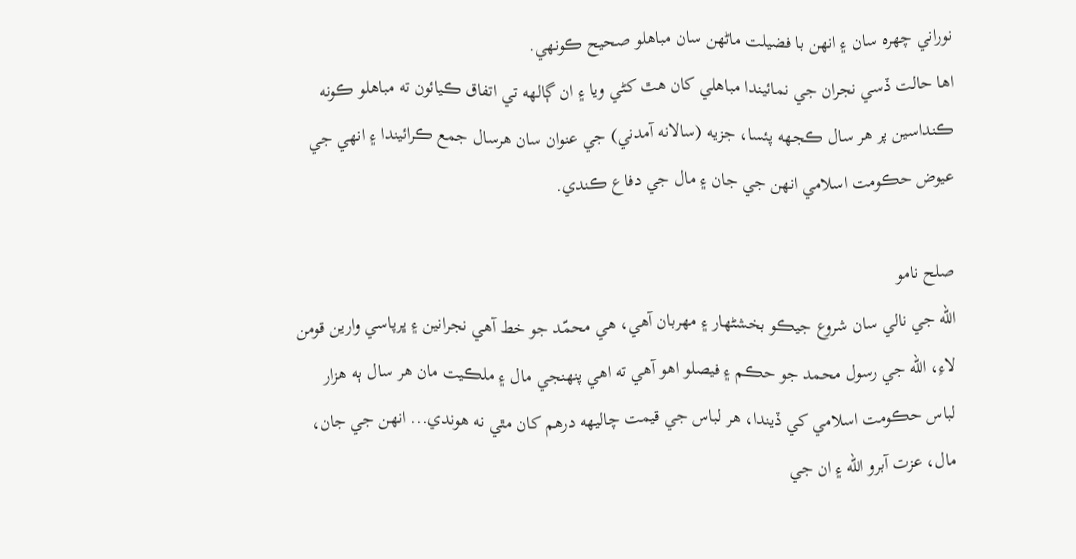نوراني چهره سان ۽ انهن با فضيلت ماڻهن سان مباهلو صحيح ڪونهي.
اها حالت ڏسي نجران جي نمائيندا مباهلي کان هٿ کڻي ويا ۽ ان ڳالهه تي اتفاق ڪيائون ته مباهلو ڪونه ڪنداسين پر هر سال ڪجهه پئسا، جزيه (سالانه آمدني) جي عنوان سان هرسال جمع ڪرائيندا ۽ انهي جي عيوض حڪومت اسلامي انهن جي جان ۽ مال جي دفاع ڪندي.

صلح نامو
الله جي نالي سان شروع جيڪو بخشڻهار ۽ مهربان آهي، هي محمّد جو خط آهي نجرانين ۽ ڀرپاسي وارين قومن لاءِ، الله جي رسول محمد جو حڪم ۽ فيصلو اهو آهي ته اهي پنهنجي مال ۽ ملڪيت مان هر سال ٻه هزار لباس حڪومت اسلامي کي ڏيندا، هر لباس جي قيمت چاليهه درهم کان مٿي نه هوندي... انهن جي جان، مال، عزت آبرو الله ۽ ان جي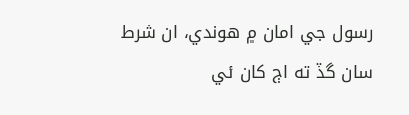رسول جي امان ۾ هوندي، ان شرط سان گڏ ته اڄ کان ئي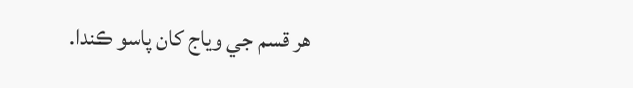هر قسم جي وياج کان پاسو ڪندا.